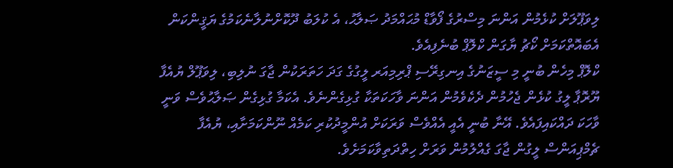ލިވަޕޫލަށް ކުޅެމުން އަންނަ މިސްރުގެ ފޯވާޑް މުޙައްމަދު ޞަލާޙު، އެ ކުލަބު ދޫކޮށްނުލާނެކަމުގެ ޔަޤީންކަން އެބައޮތްކަމަށް ކޯޗު ޔާގަން ކްލޮޕް ބުނެފިއެވެ.
ކްލޮޕް މިހެން ބުނީ މި ސީޒަނުގެ އިނގިރޭސި ޕްރިމިއަރ ލީގުގެ ގަދަ ހަތަރަކުން ޖާގަ ނުލިބި، ލިވަޕޫލް ޔުއެފާ ޔޫރޮޕާ ލީގު ކުޅެން ޖެހުމުން ދެކެވެމުން އަންނަ ވާހަކަތަކާ ގުޅިގެންނެވެ. އެކަމާ ގުޅިގެން ޞަލާޙުވެސް ވަނީ ވާހަކަ ދައްކައިފައެވެ. އޭނާ ބުނީ އެއީ އެއްވެސް ވަރަކަށް އުންމީދުކުރި ކަމެއް ނޫންކަމަށާއި، ޔުއެފާ ޗެމްޕިއަންސް ލީގުން ޖާގަ ގެއްލުމުން ވަރަށް ހިތްދަތިވާކަމަށެވެ.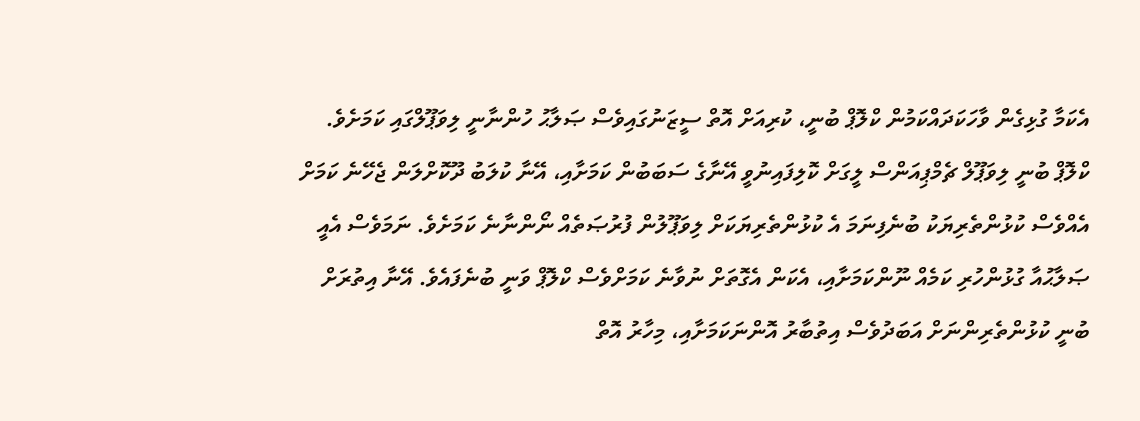އެކަމާ ގުޅިގެން ވާހަކަދައްކަމުން ކްލޮޕް ބުނީ، ކުރިއަށް އޮތް ސީޒަނުގައިވެސް ޞަލާޙު ހުންނާނީ ލިވަޕޫލްގައި ކަމަށެވެ. ކްލޮޕް ބުނީ ލިވަޕޫލް ޗެމްޕިއަންސް ލީގަށް ކޮލިފައިނުވީ އޭނާގެ ސަބަބުން ކަމަށާއި، އޭނާ ކުލަބު ދޫކޮށްލަން ޖެހޭނެ ކަމަށް އެއްވެސް ކުޅުންތެރިޔަކު ބުނެފިނަމަ އެ ކުޅުންތެރިޔަކަށް ލިވަޕޫލުން ފުރުޞަތެއް ނޯންނާނެ ކަމަށެވެ. ނަމަވެސް އެއީ ޞަލާޙުއާ ގުޅުންހުރި ކަމެއް ނޫންކަމަށާއި، އެކަން އެގޮތަށް ނުވާނެ ކަމަށްވެސް ކްލޮޕް ވަނީ ބުނެފައެވެ. އޭނާ އިތުރަށް ބުނީ ކުޅުންތެރިންނަށް އަބަދުވެސް އިތުބާރު އޮންނަކަމަށާއި، މިހާރު އޮތް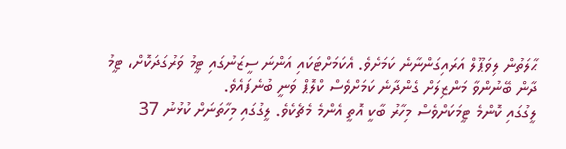ޙާލަތުން ލިވަޕޫލް އަރައިގަންނާނެ ކަމަށެވެ. އެކަމަށްޓަކައި އަންނަ ސީޒަނުގައި ޓީމު ވަރުގަދަކޮށް، ޓީމު ދާން ބޭނުންވާ މަންޒިލަށް ގެންދާނެ ކަމަށްވެސް ކްލޮޕް ވަނީ ބުނެފައެވެ.
ލީގުގައި ކޮންމެ ޓީމަކަށްވެސް މިހާރު ބާކީ އޮތީ އެންމެ މެޗެކެވެ. ލީގުގައި މިހާތަނަށް ކުޅުނު 37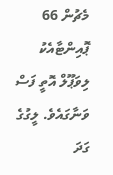މެޗުން 66 ޕޮއިންޓާއެކު ލިވަޕޫލް އޮތީ ފަސް ވަނާގައެވެ. ލީގުގެ ގަދަ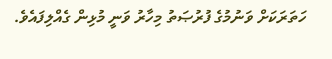ހަތަރަކަށް ވަނުމުގެ ފުރުޞަތު މިހާރު ވަނީ މުޅިން ގެއްލިފައެވެ.